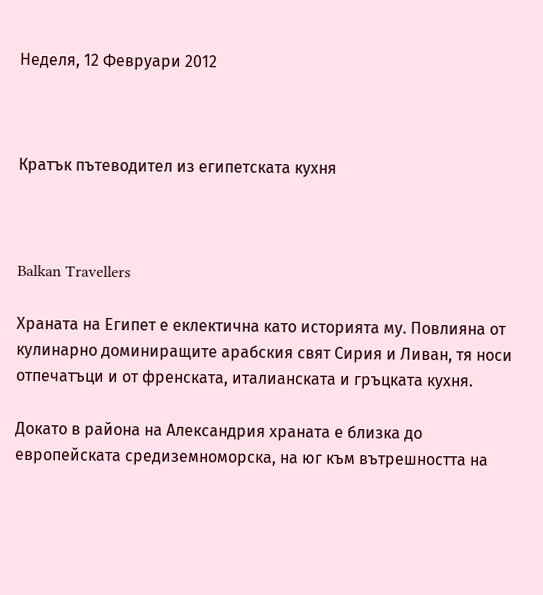Неделя, 12 Февруари 2012



Кратък пътеводител из египетската кухня



Balkan Travellers

Храната на Египет е еклектична като историята му. Повлияна от кулинарно доминиращите арабския свят Сирия и Ливан, тя носи отпечатъци и от френската, италианската и гръцката кухня.

Докато в района на Александрия храната е близка до европейската средиземноморска, на юг към вътрешността на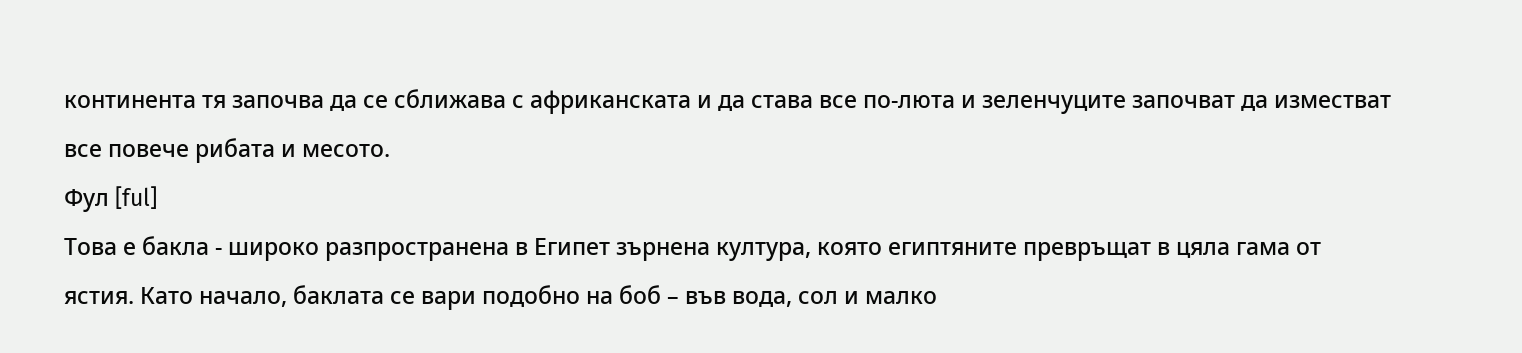континента тя започва да се сближава с африканската и да става все по-люта и зеленчуците започват да изместват все повече рибата и месото.
Фул [ful]
Това е бакла - широко разпространена в Египет зърнена култура, която египтяните превръщат в цяла гама от ястия. Като начало, баклата се вари подобно на боб – във вода, сол и малко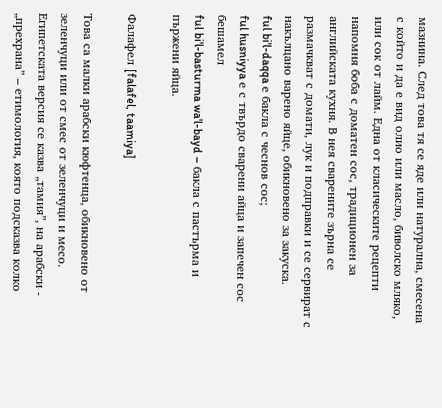мазнина. След това тя се яде или натурална, смесена с който и да е вид олио или масло, биволско мляко, или сок от лайм. Една от класическите рецепти напомня боба с доматен сос, традиционен за английската кухня. В нея сварените зърна се размачкват с домати, лук и подправки и се сервират с накълцано варено яйце, обикновено за закуска.
ful bi'l-daqqa е бакла с чеснов сос;
ful husniyya е с твърдо сварени айца и запечен сос бешамел
ful bi'l-basturma wa'l-bayd – бакла с пастърма и пържени яйца.

Фалафел [falafel, taamiya]

Това са малки арабски кюфтенца, обикновено от зеленчуци или от смес от зеленчуци и месо. Египетската версия се казва „тамия”, на арабски - „прехрана” – етимология, която подсказва колко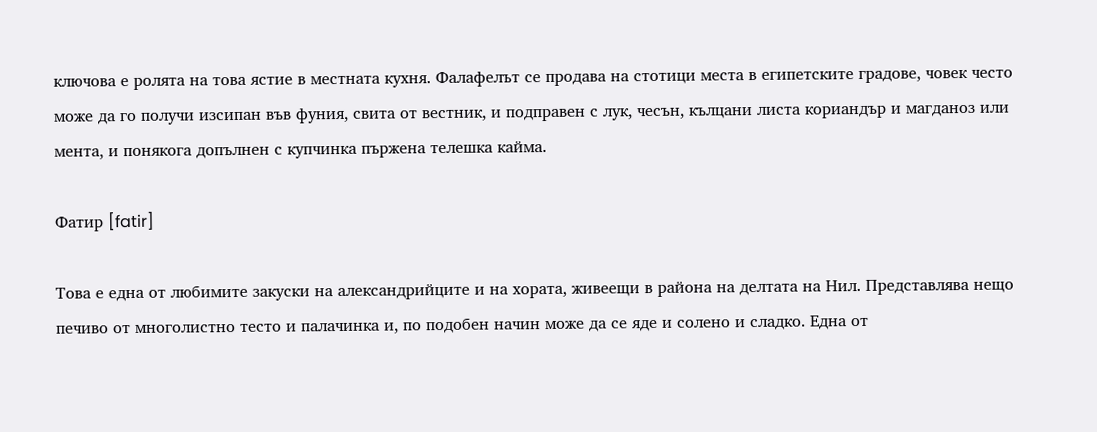ключова е ролята на това ястие в местната кухня. Фалафелът се продава на стотици места в египетските градове, човек често може да го получи изсипан във фуния, свита от вестник, и подправен с лук, чесън, кълцани листа кориандър и магданоз или мента, и понякога допълнен с купчинка пържена телешка кайма.

Фатир [fatir]

Това е една от любимите закуски на александрийците и на хората, живеещи в района на делтата на Нил. Представлява нещо печиво от многолистно тесто и палачинка и, по подобен начин може да се яде и солено и сладко. Една от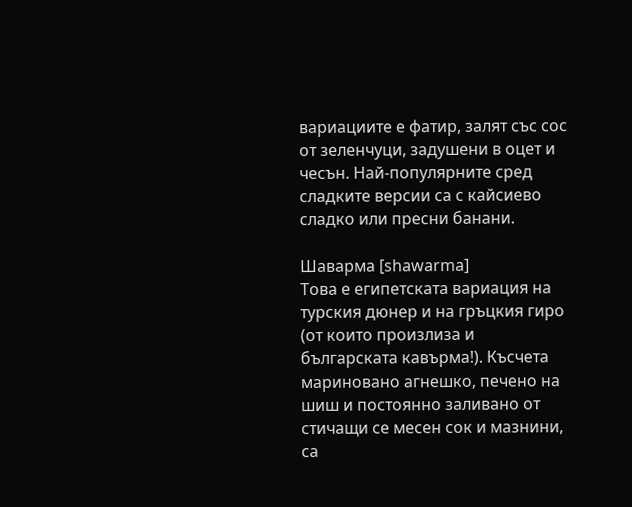вариациите е фатир, залят със сос от зеленчуци, задушени в оцет и чесън. Най-популярните сред сладките версии са с кайсиево сладко или пресни банани.

Шаварма [shawarma]
Това е египетската вариация на турския дюнер и на гръцкия гиро (от които произлиза и българската кавърма!). Късчета мариновано агнешко, печено на шиш и постоянно заливано от стичащи се месен сок и мазнини, са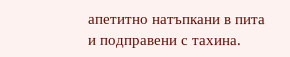апетитно натъпкани в пита и подправени с тахина.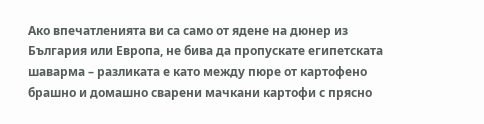Ако впечатленията ви са само от ядене на дюнер из България или Европа, не бива да пропускате египетската шаварма – разликата е като между пюре от картофено брашно и домашно сварени мачкани картофи с прясно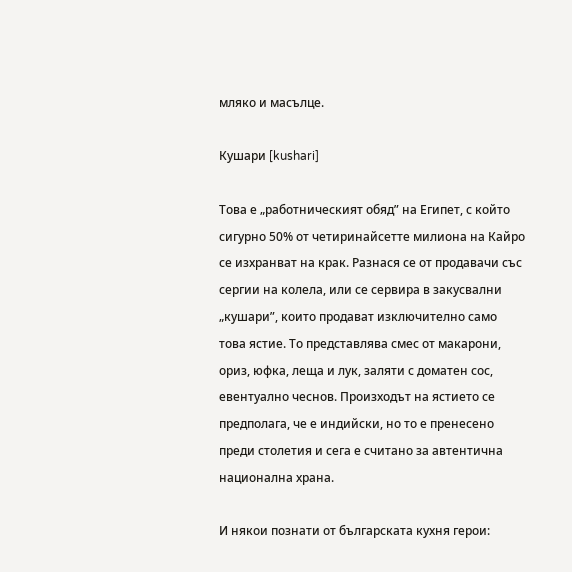мляко и масълце.

Кушари [kushari]

Това е „работническият обяд” на Египет, с който сигурно 50% от четиринайсетте милиона на Кайро се изхранват на крак. Разнася се от продавачи със сергии на колела, или се сервира в закусвални „кушари”, които продават изключително само това ястие. То представлява смес от макарони, ориз, юфка, леща и лук, заляти с доматен сос, евентуално чеснов. Произходът на ястието се предполага, че е индийски, но то е пренесено преди столетия и сега е считано за автентична национална храна.

И някои познати от българската кухня герои: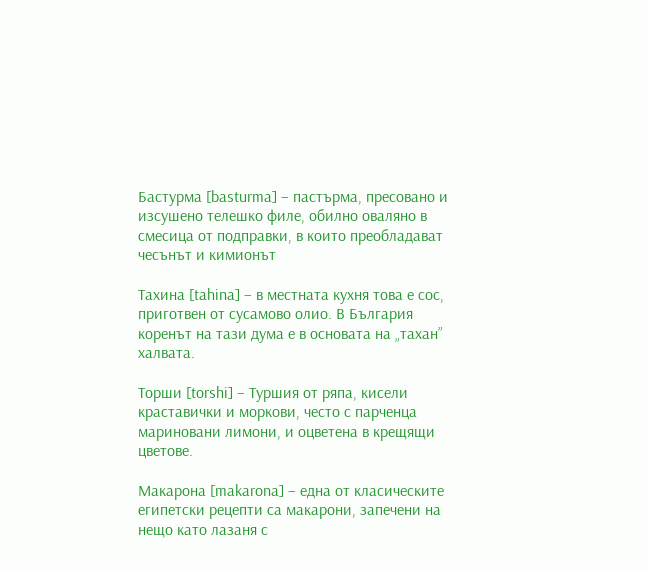Бастурма [basturma] – пастърма, пресовано и изсушено телешко филе, обилно оваляно в смесица от подправки, в които преобладават чесънът и кимионът

Тахина [tahina] – в местната кухня това е сос, приготвен от сусамово олио. В България коренът на тази дума е в основата на „тахан” халвата.

Торши [torshi] – Туршия от ряпа, кисели краставички и моркови, често с парченца мариновани лимони, и оцветена в крещящи цветове.

Макарона [makarona] – една от класическите египетски рецепти са макарони, запечени на нещо като лазаня с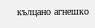кълцано агнешко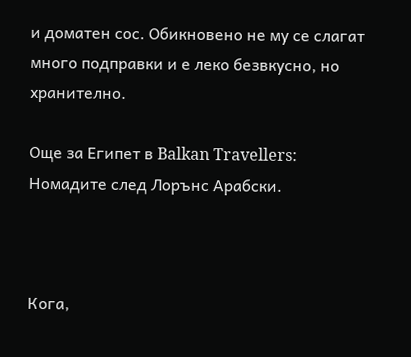и доматен сос. Обикновено не му се слагат много подправки и е леко безвкусно, но хранително.

Още за Египет в Balkan Travellers:
Номадите след Лорънс Арабски.



Кога,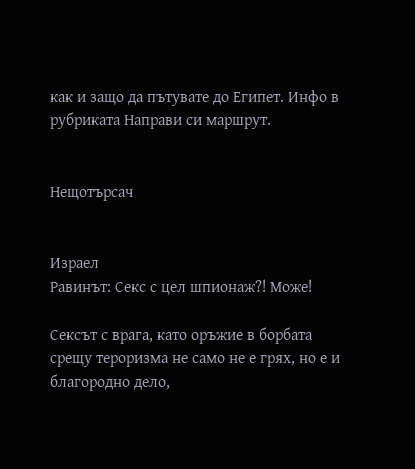как и защо да пътувате до Египет. Инфо в рубриката Направи си маршрут.


Нещотърсач


Израел
Равинът: Секс с цел шпионаж?! Може!

Сексът с врага, като оръжие в борбата срещу тероризма не само не е грях, но е и благородно дело,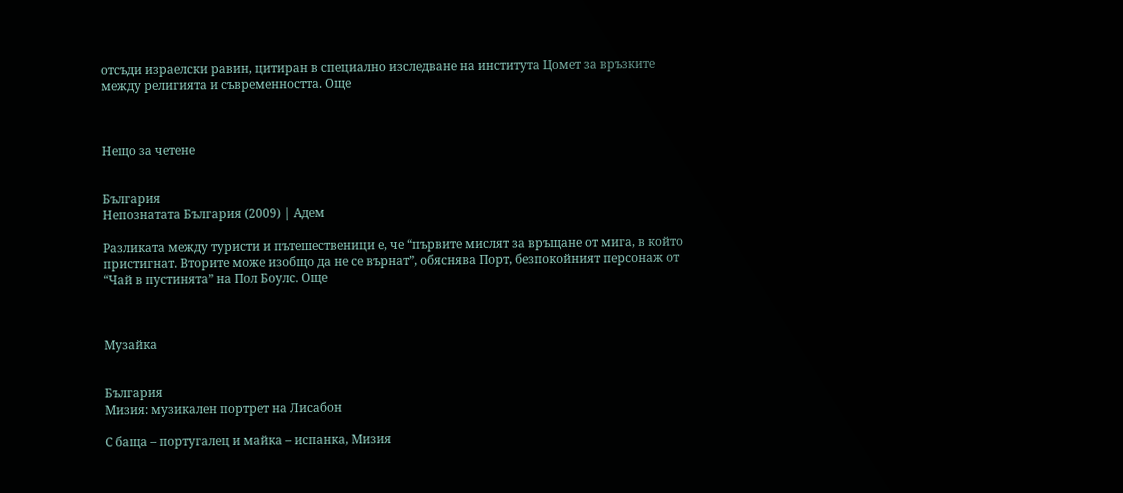отсъди израелски равин, цитиран в специално изследване на института Цомет за връзките между религията и съвременността. Още



Нещо за четене


България
Непознатата България (2009) | Адем

Разликата между туристи и пътешественици е, че “първите мислят за връщане от мига, в който пристигнат. Вторите може изобщо да не се върнат”, обяснява Порт, безпокойният персонаж от “Чай в пустинята” на Пол Боулс. Още



Музайка


България
Мизия: музикален портрет на Лисабон

С баща – португалец и майка – испанка, Мизия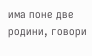има поне две родини, говори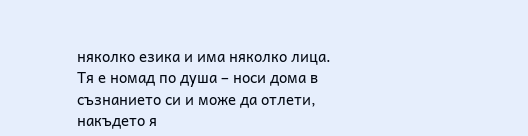няколко езика и има няколко лица. Тя е номад по душа – носи дома в съзнанието си и може да отлети, накъдето я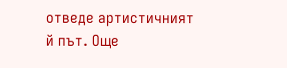отведе артистичният й път. Още